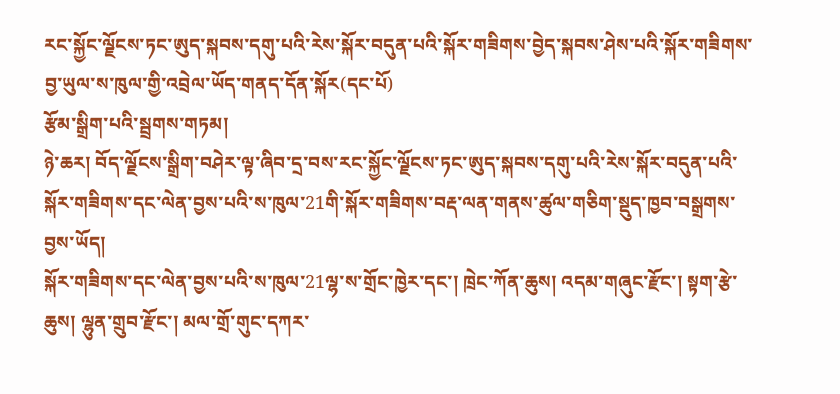རང་སྐྱོང་ལྗོངས་ཏང་ཨུད་སྐབས་དགུ་པའི་རེས་སྐོར་བདུན་པའི་སྐོར་གཟིགས་བྱེད་སྐབས་ཤེས་པའི་སྐོར་གཟིགས་བྱ་ཡུལ་ས་ཁུལ་གྱི་འབྲེལ་ཡོད་གནད་དོན་སྐོར(དང་པོ)
རྩོམ་སྒྲིག་པའི་སྦྲགས་གཏམ།
ཉེ་ཆར། བོད་ལྗོངས་སྒྲིག་བཤེར་ལྟ་ཞིབ་དྲ་བས་རང་སྐྱོང་ལྗོངས་ཏང་ཨུད་སྐབས་དགུ་པའི་རེས་སྐོར་བདུན་པའི་སྐོར་གཟིགས་དང་ལེན་བྱས་པའི་ས་ཁུལ་21གི་སྐོར་གཟིགས་བརྡ་ལན་གནས་ཚུལ་གཅིག་སྡུད་ཁྱབ་བསྒྲགས་བྱས་ཡོད།
སྐོར་གཟིགས་དང་ལེན་བྱས་པའི་ས་ཁུལ་21ལྷ་ས་གྲོང་ཁྱེར་དང་། ཁྲེང་ཀོན་ཆུས། འདམ་གཞུང་རྫོང་། སྟག་རྩེ་ཆུས། ལྷུན་གྲུབ་རྫོང་། མལ་གྲོ་གུང་དཀར་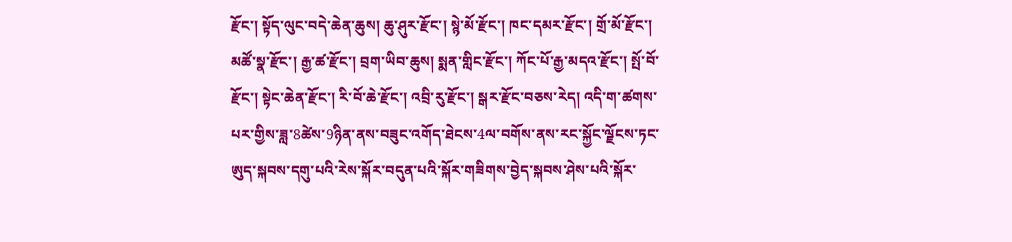རྫོང་། སྟོད་ལུང་བདེ་ཆེན་ཆུས། ཆུ་ཤུར་རྫོང་། སྙེ་མོ་རྫོང་། ཁང་དམར་རྫོང་། གྲོ་མོ་རྫོང་། མཚོ་སྣ་རྫོང་། རྒྱ་ཚ་རྫོང་། བྲག་ཡིབ་ཆུས། སྨན་གླིང་རྫོང་། ཀོང་པོ་རྒྱ་མདའ་རྫོང་། སྤོ་བོ་རྫོང་། སྟེང་ཆེན་རྫོང་། རི་བོ་ཆེ་རྫོང་། འབྲི་རུ་རྫོང་། སྒར་རྫོང་བཅས་རེད། འདི་ག་ཚགས་པར་གྱིས་ཟླ་8ཚེས་9ཉིན་ནས་བཟུང་འགོད་ཐེངས་4ལ་བགོས་ནས་རང་སྐྱོང་ལྗོངས་ཏང་ཨུད་སྐབས་དགུ་པའི་རེས་སྐོར་བདུན་པའི་སྐོར་གཟིགས་བྱེད་སྐབས་ཤེས་པའི་སྐོར་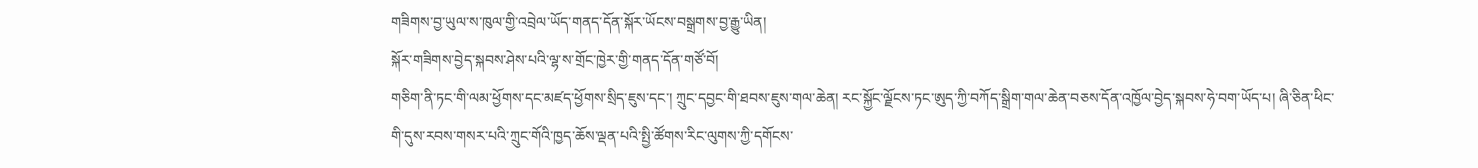གཟིགས་བྱ་ཡུལ་ས་ཁུལ་གྱི་འབྲེལ་ཡོད་གནད་དོན་སྐོར་ཡོངས་བསྒྲགས་བྱ་རྒྱུ་ཡིན།
སྐོར་གཟིགས་བྱེད་སྐབས་ཤེས་པའི་ལྷ་ས་གྲོང་ཁྱེར་གྱི་གནད་དོན་གཙོ་བོ།
གཅིག་ནི་ཏང་གི་ལམ་ཕྱོགས་དང་མཛད་ཕྱོགས་སྲིད་ཇུས་དང་། ཀྲུང་དབྱང་གི་ཐབས་ཇུས་གལ་ཆེན། རང་སྐྱོང་ལྗོངས་ཏང་ཨུད་ཀྱི་བཀོད་སྒྲིག་གལ་ཆེན་བཅས་དོན་འཁྱོལ་བྱེད་སྐབས་ཧེ་བག་ཡོད་པ། ཞི་ཅིན་ཕིང་གི་དུས་རབས་གསར་པའི་ཀྲུང་གོའི་ཁྱད་ཆོས་ལྡན་པའི་སྤྱི་ཚོགས་རིང་ལུགས་ཀྱི་དགོངས་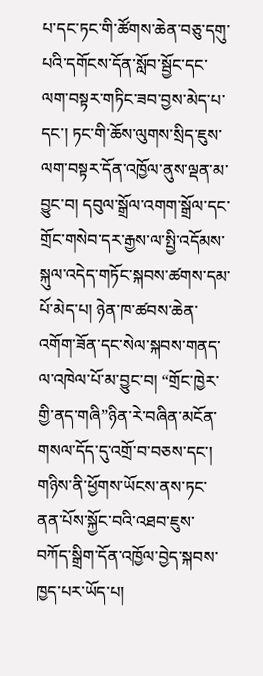པ་དང་ཏང་གི་ཚོགས་ཆེན་བཅུ་དགུ་པའི་དགོངས་དོན་སློབ་སྦྱོང་དང་ལག་བསྟར་གཏིང་ཟབ་བྱས་མེད་པ་དང་། ཏང་གི་ཆོས་ལུགས་སྲིད་ཇུས་ལག་བསྟར་དོན་འཁྱོལ་ནུས་ལྡན་མ་བྱུང་བ། དབུལ་སྒྲོལ་འགག་སྒྲོལ་དང་གྲོང་གསེབ་དར་རྒྱས་ལ་སྤྱི་འདོམས་སྐུལ་འདེད་གཏོང་སྐབས་ཚགས་དམ་པོ་མེད་པ། ཉེན་ཁ་ཚབས་ཆེན་འགོག་ཟོན་དང་སེལ་སྐབས་གནད་ལ་འཁེལ་པོ་མ་བྱུང་བ། “གྲོང་ཁྱེར་གྱི་ནད་གཞི”ཉིན་རེ་བཞིན་མངོན་གསལ་དོད་དུ་འགྲོ་བ་བཅས་དང་། གཉིས་ནི་ཕྱོགས་ཡོངས་ནས་ཏང་ནན་པོས་སྐྱོང་བའི་འཐབ་ཇུས་བཀོད་སྒྲིག་དོན་འཁྱོལ་བྱེད་སྐབས་ཁྱད་པར་ཡོད་པ།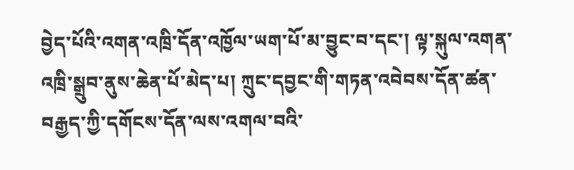བྱེད་པོའི་འགན་འཁྲི་དོན་འཁྱོལ་ཡག་པོ་མ་བྱུང་བ་དང་། ལྟ་སྐུལ་འགན་འཁྲི་སྒྲུབ་ནུས་ཆེན་པོ་མེད་པ། ཀྲུང་དབྱང་གི་གཏན་འབེབས་དོན་ཚན་བརྒྱད་ཀྱི་དགོངས་དོན་ལས་འགལ་བའི་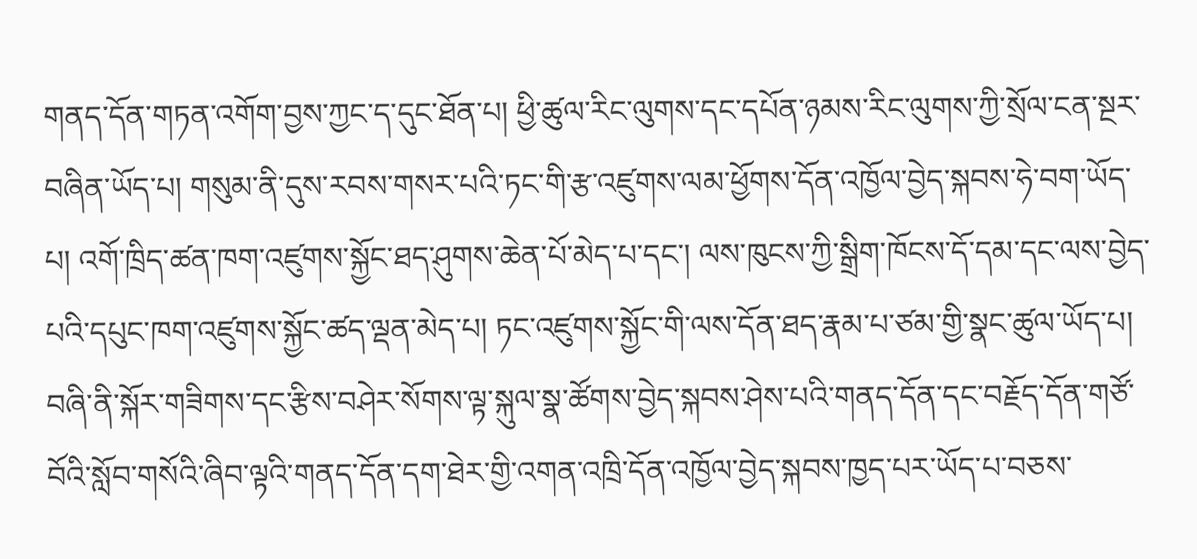གནད་དོན་གཏན་འགོག་བྱས་ཀྱང་ད་དུང་ཐོན་པ། ཕྱི་ཚུལ་རིང་ལུགས་དང་དཔོན་ཉམས་རིང་ལུགས་ཀྱི་སྲོལ་ངན་སྔར་བཞིན་ཡོད་པ། གསུམ་ནི་དུས་རབས་གསར་པའི་ཏང་གི་རྩ་འཛུགས་ལམ་ཕྱོགས་དོན་འཁྱོལ་བྱེད་སྐབས་ཧེ་བག་ཡོད་པ། འགོ་ཁྲིད་ཚན་ཁག་འཛུགས་སྐྱོང་ཐད་ཤུགས་ཆེན་པོ་མེད་པ་དང་། ལས་ཁུངས་ཀྱི་སྒྲིག་ཁོངས་དོ་དམ་དང་ལས་བྱེད་པའི་དཔུང་ཁག་འཛུགས་སྐྱོང་ཚད་ལྡན་མེད་པ། ཏང་འཛུགས་སྐྱོང་གི་ལས་དོན་ཐད་རྣམ་པ་ཙམ་གྱི་སྣང་ཚུལ་ཡོད་པ། བཞི་ནི་སྐོར་གཟིགས་དང་རྩིས་བཤེར་སོགས་ལྟ་སྐུལ་སྣ་ཚོགས་བྱེད་སྐབས་ཤེས་པའི་གནད་དོན་དང་བརྗོད་དོན་གཙོ་བོའི་སློབ་གསོའི་ཞིབ་ལྟའི་གནད་དོན་དག་ཐེར་གྱི་འགན་འཁྲི་དོན་འཁྱོལ་བྱེད་སྐབས་ཁྱད་པར་ཡོད་པ་བཅས་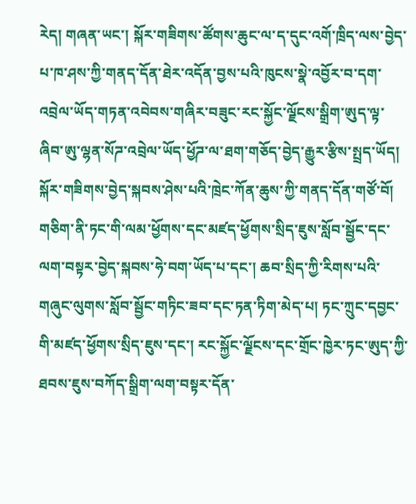རེད། གཞན་ཡང་། སྐོར་གཟིགས་ཚོགས་ཆུང་ལ་ད་དུང་འགོ་ཁྲིད་ལས་བྱེད་པ་ཁ་ཤས་ཀྱི་གནད་དོན་ཐེར་འདོན་བྱས་པའི་ཁུངས་སྣེ་འབྱོར་བ་དག་འབྲེལ་ཡོད་གཏན་འབེབས་གཞིར་བཟུང་རང་སྐྱོང་ལྗོངས་སྒྲིག་ཨུད་ལྟ་ཞིབ་ཨུ་ལྷན་སོཌ་འབྲེལ་ཡོད་ཕྱོཌ་ལ་ཐག་གཅོད་བྱེད་རྒྱུར་རྩིས་སྤྲད་ཡོད།
སྐོར་གཟིགས་བྱེད་སྐབས་ཤེས་པའི་ཁྲེང་ཀོན་ཆུས་ཀྱི་གནད་དོན་གཙོ་བོ།
གཅིག་ནི་ཏང་གི་ལམ་ཕྱོགས་དང་མཛད་ཕྱོགས་སྲིད་ཇུས་སློབ་སྦྱོང་དང་ལག་བསྟར་བྱེད་སྐབས་ཧེ་བག་ཡོད་པ་དང་། ཆབ་སྲིད་ཀྱི་རིགས་པའི་གཞུང་ལུགས་སློབ་སྦྱོང་གཏིང་ཟབ་དང་ཏན་ཏིག་མེད་པ། ཏང་ཀྲུང་དབྱང་གི་མཛད་ཕྱོགས་སྲིད་ཇུས་དང་། རང་སྐྱོང་ལྗོངས་དང་གྲོང་ཁྱེར་ཏང་ཨུད་ཀྱི་ཐབས་ཇུས་བཀོད་སྒྲིག་ལག་བསྟར་དོན་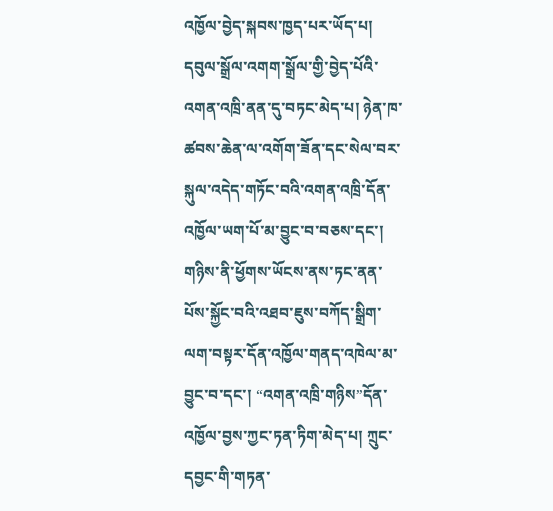འཁྱོལ་བྱེད་སྐབས་ཁྱད་པར་ཡོད་པ། དབུལ་སྒྲོལ་འགག་སྒྲོལ་གྱི་བྱེད་པོའི་འགན་འཁྲི་ནན་དུ་བཏང་མེད་པ། ཉེན་ཁ་ཚབས་ཆེན་ལ་འགོག་ཟོན་དང་སེལ་བར་སྐུལ་འདེད་གཏོང་བའི་འགན་འཁྲི་དོན་འཁྱོལ་ཡག་པོ་མ་བྱུང་བ་བཅས་དང་། གཉིས་ནི་ཕྱོགས་ཡོངས་ནས་ཏང་ནན་པོས་སྐྱོང་བའི་འཐབ་ཇུས་བཀོད་སྒྲིག་ལག་བསྟར་དོན་འཁྱོལ་གནད་འཁེལ་མ་བྱུང་བ་དང་། “འགན་འཁྲི་གཉིས”དོན་འཁྱོལ་བྱས་ཀྱང་ཏན་ཏིག་མེད་པ། ཀྲུང་དབྱང་གི་གཏན་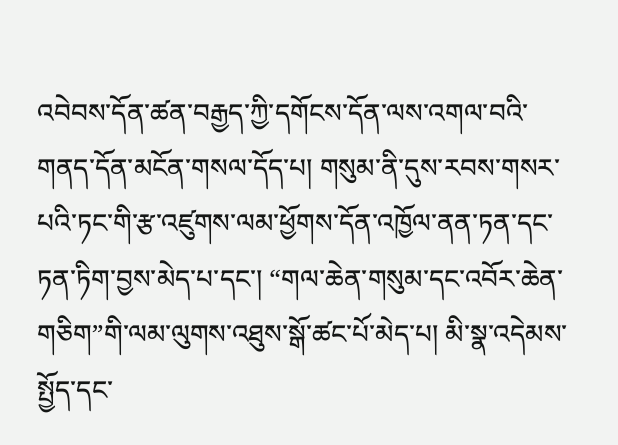འབེབས་དོན་ཚན་བརྒྱད་ཀྱི་དགོངས་དོན་ལས་འགལ་བའི་གནད་དོན་མངོན་གསལ་དོད་པ། གསུམ་ནི་དུས་རབས་གསར་པའི་ཏང་གི་རྩ་འཛུགས་ལམ་ཕྱོགས་དོན་འཁྱོལ་ནན་ཏན་དང་ཏན་ཏིག་བྱས་མེད་པ་དང་། “གལ་ཆེན་གསུམ་དང་འབོར་ཆེན་གཅིག”གི་ལམ་ལུགས་འཐུས་སྒོ་ཚང་པོ་མེད་པ། མི་སྣ་འདེམས་སྤྱོད་དང་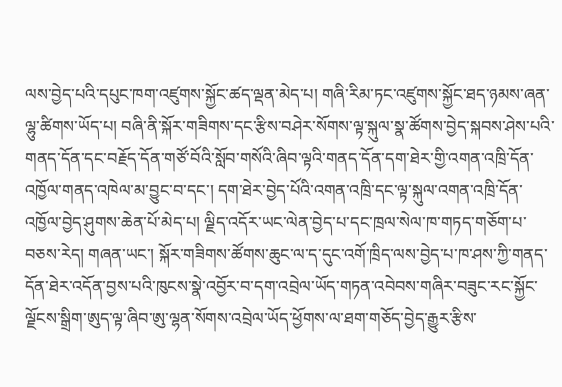ལས་བྱེད་པའི་དཔུང་ཁག་འཛུགས་སྐྱོང་ཚད་ལྡན་མེད་པ། གཞི་རིམ་ཏང་འཛུགས་སྐྱོང་ཐད་ཉམས་ཞན་ལྷུ་ཚིགས་ཡོད་པ། བཞི་ནི་སྐོར་གཟིགས་དང་རྩིས་བཤེར་སོགས་ལྟ་སྐུལ་སྣ་ཚོགས་བྱེད་སྐབས་ཤེས་པའི་གནད་དོན་དང་བརྗོད་དོན་གཙོ་བོའི་སློབ་གསོའི་ཞིབ་ལྟའི་གནད་དོན་དག་ཐེར་གྱི་འགན་འཁྲི་དོན་འཁྱོལ་གནད་འཁེལ་མ་བྱུང་བ་དང་། དག་ཐེར་བྱེད་པོའི་འགན་འཁྲི་དང་ལྟ་སྐུལ་འགན་འཁྲི་དོན་འཁྱོལ་བྱེད་ཤུགས་ཆེན་པོ་མེད་པ། ལྗིད་འདོར་ཡང་ལེན་བྱེད་པ་དང་ཁྲལ་སེལ་ཁ་གཏད་གཅོག་པ་བཅས་རེད། གཞན་ཡང་། སྐོར་གཟིགས་ཚོགས་ཆུང་ལ་ད་དུང་འགོ་ཁྲིད་ལས་བྱེད་པ་ཁ་ཤས་ཀྱི་གནད་དོན་ཐེར་འདོན་བྱས་པའི་ཁུངས་སྣེ་འབྱོར་བ་དག་འབྲེལ་ཡོད་གཏན་འབེབས་གཞིར་བཟུང་རང་སྐྱོང་ལྗོངས་སྒྲིག་ཨུད་ལྟ་ཞིབ་ཨུ་ལྷན་སོགས་འབྲེལ་ཡོད་ཕྱོགས་ལ་ཐག་གཅོད་བྱེད་རྒྱུར་རྩིས་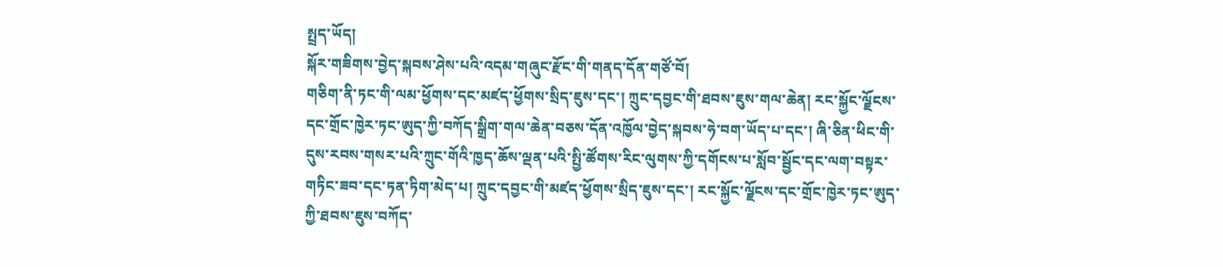སྤྲད་ཡོད།
སྐོར་གཟིགས་བྱེད་སྐབས་ཤེས་པའི་འདམ་གཞུང་རྫོང་གི་གནད་དོན་གཙོ་བོ།
གཅིག་ནི་ཏང་གི་ལམ་ཕྱོགས་དང་མཛད་ཕྱོགས་སྲིད་ཇུས་དང་། ཀྲུང་དབྱང་གི་ཐབས་ཇུས་གལ་ཆེན། རང་སྐྱོང་ལྗོངས་དང་གྲོང་ཁྱེར་ཏང་ཨུད་ཀྱི་བཀོད་སྒྲིག་གལ་ཆེན་བཅས་དོན་འཁྱོལ་བྱེད་སྐབས་ཧེ་བག་ཡོད་པ་དང་། ཞི་ཅིན་ཕིང་གི་དུས་རབས་གསར་པའི་ཀྲུང་གོའི་ཁྱད་ཆོས་ལྡན་པའི་སྤྱི་ཚོགས་རིང་ལུགས་ཀྱི་དགོངས་པ་སློབ་སྦྱོང་དང་ལག་བསྟར་གཏིང་ཟབ་དང་ཏན་ཏིག་མེད་པ། ཀྲུང་དབྱང་གི་མཛད་ཕྱོགས་སྲིད་ཇུས་དང་། རང་སྐྱོང་ལྗོངས་དང་གྲོང་ཁྱེར་ཏང་ཨུད་ཀྱི་ཐབས་ཇུས་བཀོད་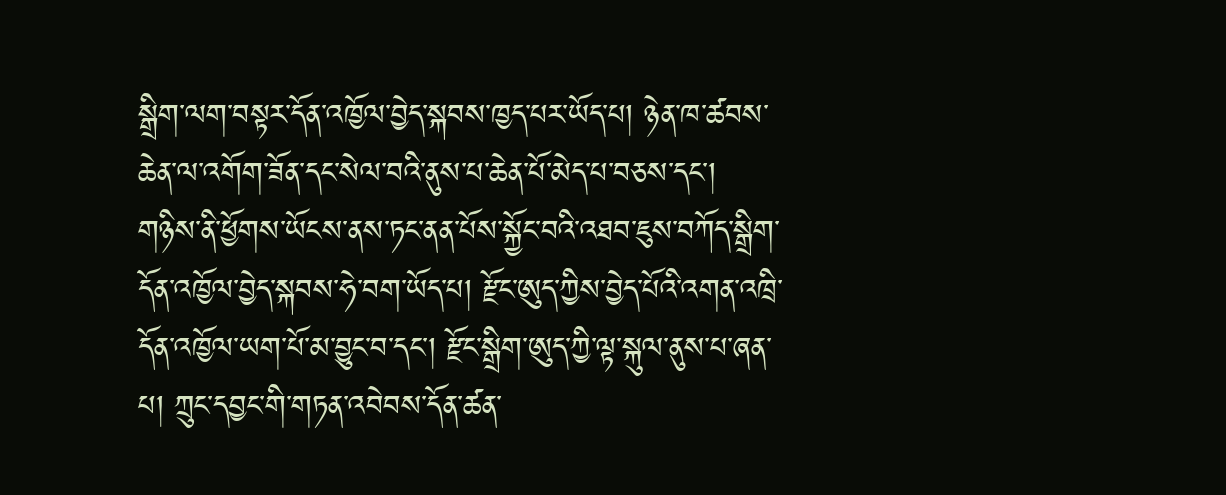སྒྲིག་ལག་བསྟར་དོན་འཁྱོལ་བྱེད་སྐབས་ཁྱད་པར་ཡོད་པ། ཉེན་ཁ་ཚབས་ཆེན་ལ་འགོག་ཟོན་དང་སེལ་བའི་ནུས་པ་ཆེན་པོ་མེད་པ་བཅས་དང་། གཉིས་ནི་ཕྱོགས་ཡོངས་ནས་ཏང་ནན་པོས་སྐྱོང་བའི་འཐབ་ཇུས་བཀོད་སྒྲིག་དོན་འཁྱོལ་བྱེད་སྐབས་ཧེ་བག་ཡོད་པ། རྫོང་ཨུད་ཀྱིས་བྱེད་པོའི་འགན་འཁྲི་དོན་འཁྱོལ་ཡག་པོ་མ་བྱུང་བ་དང་། རྫོང་སྒྲིག་ཨུད་ཀྱི་ལྟ་སྐུལ་ནུས་པ་ཞན་པ། ཀྲུང་དབྱང་གི་གཏན་འབེབས་དོན་ཚན་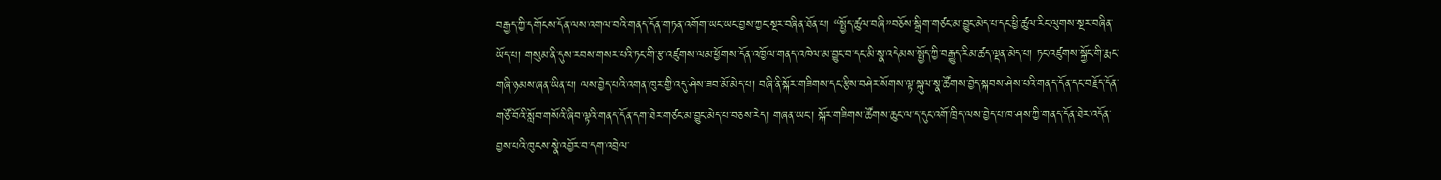བརྒྱད་ཀྱི་དགོངས་དོན་ལས་འགལ་བའི་གནད་དོན་གཏན་འགོག་ཡང་ཡང་བྱས་ཀྱང་སྔར་བཞིན་ཐོན་པ། “སྤྱོད་ཚུལ་བཞི”བཅོས་སྒྲིག་གཙང་མ་བྱུང་མེད་པ་དང་ཕྱི་ཚུལ་རིང་ལུགས་སྔར་བཞིན་ཡོད་པ། གསུམ་ནི་དུས་རབས་གསར་པའི་ཏང་གི་རྩ་འཛུགས་ལམ་ཕྱོགས་དོན་འཁྱོལ་གནད་འཁེལ་མ་བྱུང་བ་དང་མི་སྣ་འདེམས་སྤྱོད་ཀྱི་བརྒྱུད་རིམ་ཚད་ལྡན་མེད་པ། ཏང་འཛུགས་སྐྱོང་གི་རྨང་གཞི་ཉམས་ཞན་ཡིན་པ། ལས་བྱེད་པའི་འགན་ཁུར་གྱི་འདུ་ཤེས་ཟབ་མོ་མེད་པ། བཞི་ནི་སྐོར་གཟིགས་དང་རྩིས་བཤེར་སོགས་ལྟ་སྐུལ་སྣ་ཚོགས་བྱེད་སྐབས་ཤེས་པའི་གནད་དོན་དང་བརྗོད་དོན་གཙོ་བོའི་སློབ་གསོའི་ཞིབ་ལྟའི་གནད་དོན་དག་ཐེར་གཙང་མ་བྱུང་མེད་པ་བཅས་རེད། གཞན་ཡང་། སྐོར་གཟིགས་ཚོགས་ཆུང་ལ་ད་དུང་འགོ་ཁྲིད་ལས་བྱེད་པ་ཁ་ཤས་ཀྱི་གནད་དོན་ཐེར་འདོན་བྱས་པའི་ཁུངས་སྣེ་འབྱོར་བ་དག་འབྲེལ་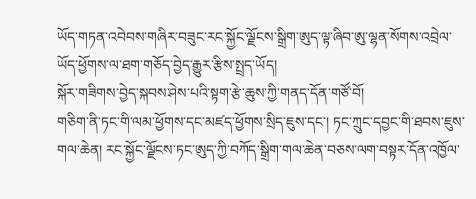ཡོད་གཏན་འབེབས་གཞིར་བཟུང་རང་སྐྱོང་ལྗོངས་སྒྲིག་ཨུད་ལྟ་ཞིབ་ཨུ་ལྷན་སོགས་འབྲེལ་ཡོད་ཕྱོགས་ལ་ཐག་གཅོད་བྱེད་རྒྱུར་རྩིས་སྤྲད་ཡོད།
སྐོར་གཟིགས་བྱེད་སྐབས་ཤེས་པའི་སྟག་རྩེ་ཆུས་ཀྱི་གནད་དོན་གཙོ་བོ།
གཅིག་ནི་ཏང་གི་ལམ་ཕྱོགས་དང་མཛད་ཕྱོགས་སྲིད་ཇུས་དང་། ཏང་ཀྲུང་དབྱང་གི་ཐབས་ཇུས་གལ་ཆེན། རང་སྐྱོང་ལྗོངས་ཏང་ཨུད་ཀྱི་བཀོད་སྒྲིག་གལ་ཆེན་བཅས་ལག་བསྟར་དོན་འཁྱོལ་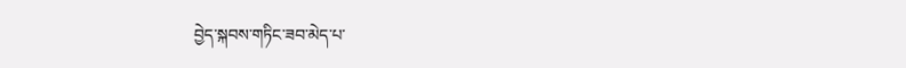བྱེད་སྐབས་གཏིང་ཟབ་མེད་པ་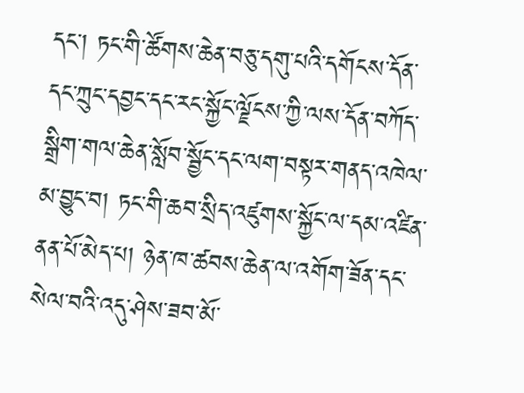དང་། ཏང་གི་ཚོགས་ཆེན་བཅུ་དགུ་པའི་དགོངས་དོན་དང་ཀྲུང་དབྱང་དང་རང་སྐྱོང་ལྗོངས་ཀྱི་ལས་དོན་བཀོད་སྒྲིག་གལ་ཆེན་སློབ་སྦྱོང་དང་ལག་བསྟར་གནད་འཁེལ་མ་བྱུང་བ། ཏང་གི་ཆབ་སྲིད་འཛུགས་སྐྱོང་ལ་དམ་འཛིན་ནན་པོ་མེད་པ། ཉེན་ཁ་ཚབས་ཆེན་ལ་འགོག་ཟོན་དང་སེལ་བའི་འདུ་ཤེས་ཟབ་མོ་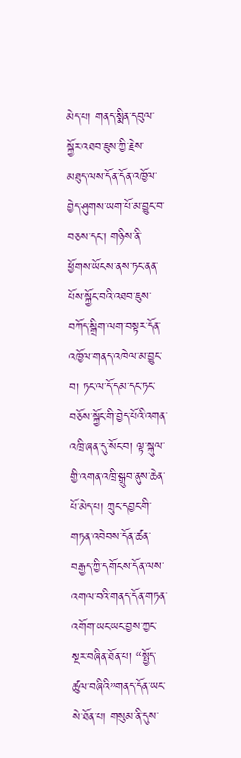མེད་པ། གནད་སྨིན་དབུལ་སྐྱོར་འཐབ་ཇུས་ཀྱི་རྗེས་མཐུད་ལས་དོན་དོན་འཁྱོལ་བྱེད་ཤུགས་ཡག་པོ་མ་བྱུང་བ་བཅས་དང་། གཉིས་ནི་ཕྱོགས་ཡོངས་ནས་ཏང་ནན་པོས་སྐྱོང་བའི་འཐབ་ཇུས་བཀོད་སྒྲིག་ལག་བསྟར་དོན་འཁྱོལ་གནད་འཁེལ་མ་བྱུང་བ། ཏང་ལ་དོ་དམ་དང་ཏང་བཅོས་སྐྱོང་གི་བྱེད་པོའི་འགན་འཁྲི་ཞན་དུ་སོང་བ། ལྟ་སྐུལ་གྱི་འགན་འཁྲི་སྒྲུབ་ནུས་ཆེན་པོ་མེད་པ། ཀྲུང་དབྱང་གི་གཏན་འབེབས་དོན་ཚན་བརྒྱད་ཀྱི་དགོངས་དོན་ལས་འགལ་བའི་གནད་དོན་གཏན་འགོག་ཡང་ཡང་བྱས་ཀྱང་སྔར་བཞིན་ཐོན་པ། “སྤྱོད་ཚུལ་བཞིའི”གནད་དོན་ཡང་སེ་ཐོན་པ། གསུམ་ནི་དུས་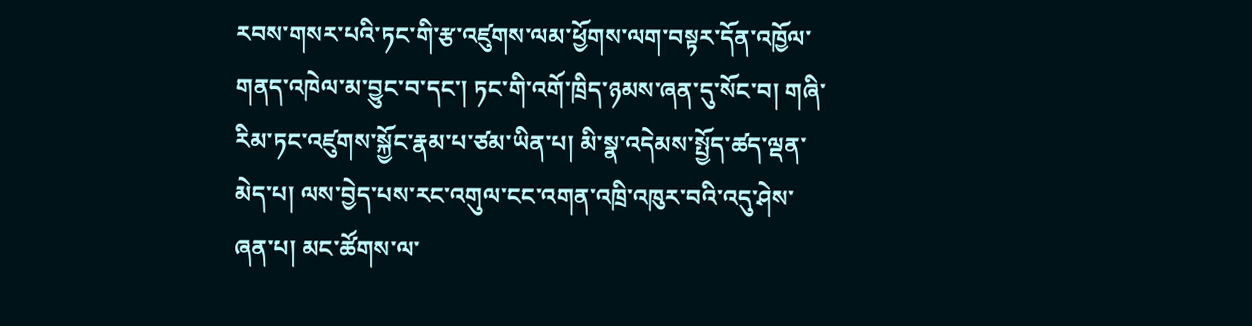རབས་གསར་པའི་ཏང་གི་རྩ་འཛུགས་ལམ་ཕྱོགས་ལག་བསྟར་དོན་འཁྱོལ་གནད་འཁེལ་མ་བྱུང་བ་དང་། ཏང་གི་འགོ་ཁྲིད་ཉམས་ཞན་དུ་སོང་བ། གཞི་རིམ་ཏང་འཛུགས་སྐྱོང་རྣམ་པ་ཙམ་ཡིན་པ། མི་སྣ་འདེམས་སྤྱོད་ཚད་ལྡན་མེད་པ། ལས་བྱེད་པས་རང་འགུལ་ངང་འགན་འཁྲི་འཁུར་བའི་འདུ་ཤེས་ཞན་པ། མང་ཚོགས་ལ་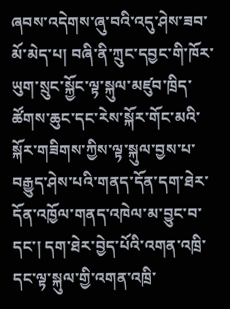ཞབས་འདེགས་ཞུ་བའི་འདུ་ཤེས་ཟབ་མོ་མེད་པ། བཞི་ནི་ཀྲུང་དབྱང་གི་ཁོར་ཡུག་སྲུང་སྐྱོང་ལྟ་སྐུལ་མཛུབ་ཁྲིད་ཚོགས་ཆུང་དང་རེས་སྐོར་གོང་མའི་སྐོར་གཟིགས་ཀྱིས་ལྟ་སྐུལ་བྱས་པ་བརྒྱུད་ཤེས་པའི་གནད་དོན་དག་ཐེར་དོན་འཁྱོལ་གནད་འཁེལ་མ་བྱུང་བ་དང་། དག་ཐེར་བྱེད་པོའི་འགན་འཁྲི་དང་ལྟ་སྐུལ་གྱི་འགན་འཁྲི་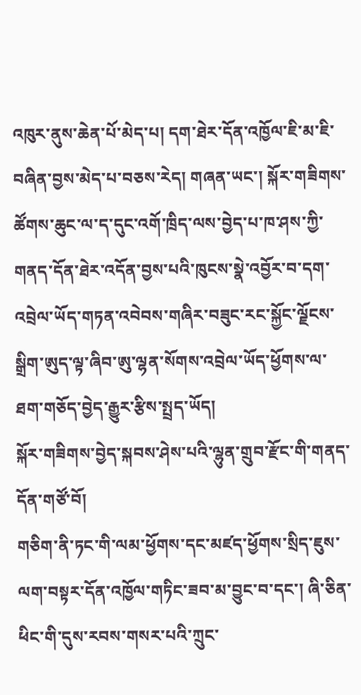འཁུར་ནུས་ཆེན་པོ་མེད་པ། དག་ཐེར་དོན་འཁྱོལ་ཇི་མ་ཇི་བཞིན་བྱས་མེད་པ་བཅས་རེད། གཞན་ཡང་། སྐོར་གཟིགས་ཚོགས་ཆུང་ལ་ད་དུང་འགོ་ཁྲིད་ལས་བྱེད་པ་ཁ་ཤས་ཀྱི་གནད་དོན་ཐེར་འདོན་བྱས་པའི་ཁུངས་སྣེ་འབྱོར་བ་དག་འབྲེལ་ཡོད་གཏན་འབེབས་གཞིར་བཟུང་རང་སྐྱོང་ལྗོངས་སྒྲིག་ཨུད་ལྟ་ཞིབ་ཨུ་ལྷན་སོགས་འབྲེལ་ཡོད་ཕྱོགས་ལ་ཐག་གཅོད་བྱེད་རྒྱུར་རྩིས་སྤྲད་ཡོད།
སྐོར་གཟིགས་བྱེད་སྐབས་ཤེས་པའི་ལྷུན་གྲུབ་རྫོང་གི་གནད་དོན་གཙོ་བོ།
གཅིག་ནི་ཏང་གི་ལམ་ཕྱོགས་དང་མཛད་ཕྱོགས་སྲིད་ཇུས་ལག་བསྟར་དོན་འཁྱོལ་གཏིང་ཟབ་མ་བྱུང་བ་དང་། ཞི་ཅིན་ཕིང་གི་དུས་རབས་གསར་པའི་ཀྲུང་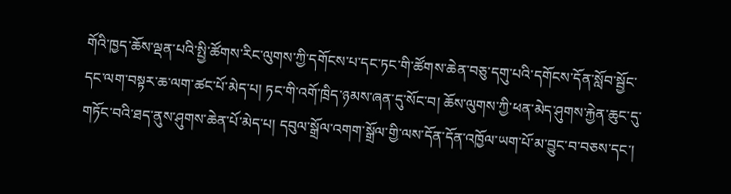གོའི་ཁྱད་ཆོས་ལྡན་པའི་སྤྱི་ཚོགས་རིང་ལུགས་ཀྱི་དགོངས་པ་དང་ཏང་གི་ཚོགས་ཆེན་བཅུ་དགུ་པའི་དགོངས་དོན་སློབ་སྦྱོང་དང་ལག་བསྟར་ཆ་ལག་ཚང་པོ་མེད་པ། ཏང་གི་འགོ་ཁྲིད་ཉམས་ཞན་དུ་སོང་བ། ཆོས་ལུགས་ཀྱི་ཕན་མེད་ཤུགས་རྐྱེན་ཆུང་དུ་གཏོང་བའི་ཐད་ནུས་ཤུགས་ཆེན་པོ་མེད་པ། དབུལ་སྒྲོལ་འགག་སྒྲོལ་གྱི་ལས་དོན་དོན་འཁྱོལ་ཡག་པོ་མ་བྱུང་བ་བཅས་དང་།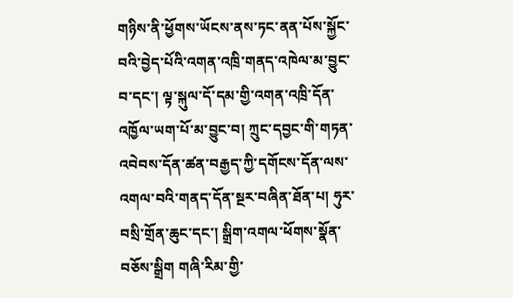གཉིས་ནི་ཕྱོགས་ཡོངས་ནས་ཏང་ནན་པོས་སྐྱོང་བའི་བྱེད་པོའི་འགན་འཁྲི་གནད་འཁེལ་མ་བྱུང་བ་དང་། ལྟ་སྐུལ་དོ་དམ་གྱི་འགན་འཁྲི་དོན་འཁྱོལ་ཡག་པོ་མ་བྱུང་བ། ཀྲུང་དབྱང་གི་གཏན་འབེབས་དོན་ཚན་བརྒྱད་ཀྱི་དགོངས་དོན་ལས་འགལ་བའི་གནད་དོན་སྔར་བཞིན་ཐོན་པ། ཧུར་བསྲི་གྲོན་ཆུང་དང་། སྒྲིག་འགལ་ཕོགས་སྣོན་བཅོས་སྒྲིག གཞི་རིམ་གྱི་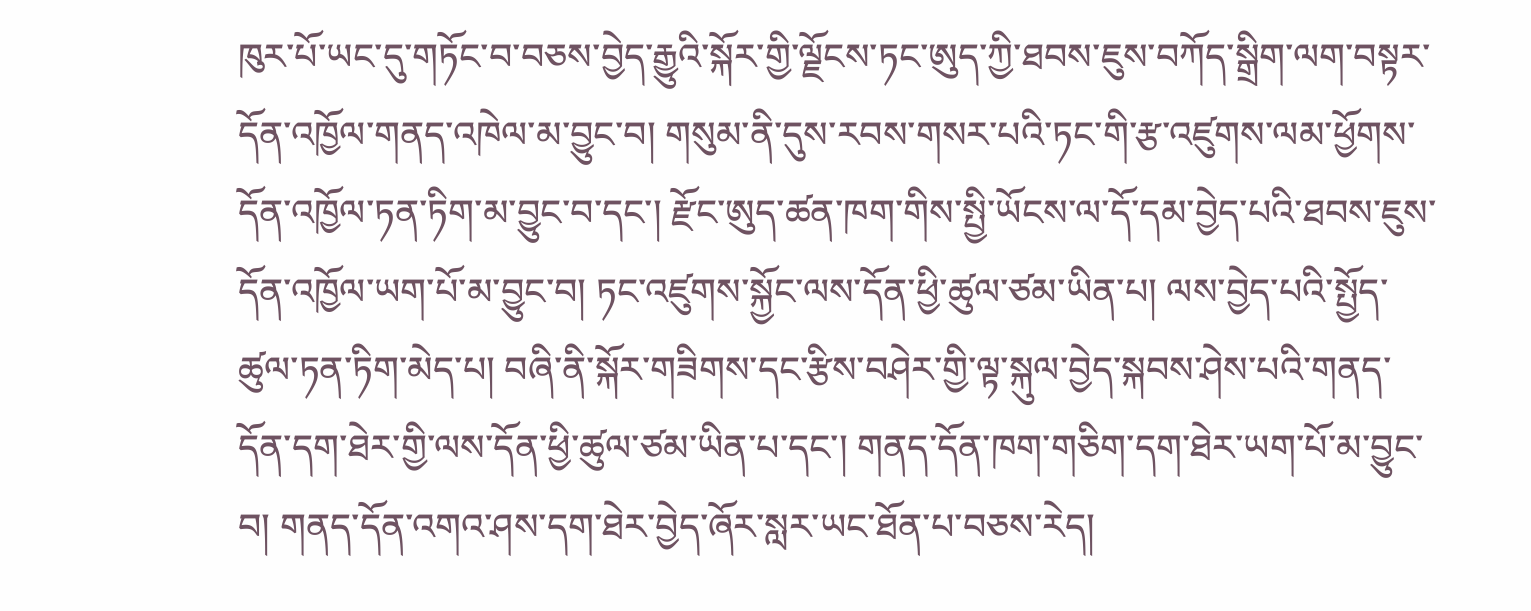ཁུར་པོ་ཡང་དུ་གཏོང་བ་བཅས་བྱེད་རྒྱུའི་སྐོར་གྱི་ལྗོངས་ཏང་ཨུད་ཀྱི་ཐབས་ཇུས་བཀོད་སྒྲིག་ལག་བསྟར་དོན་འཁྱོལ་གནད་འཁེལ་མ་བྱུང་བ། གསུམ་ནི་དུས་རབས་གསར་པའི་ཏང་གི་རྩ་འཛུགས་ལམ་ཕྱོགས་དོན་འཁྱོལ་ཏན་ཏིག་མ་བྱུང་བ་དང་། རྫོང་ཨུད་ཚན་ཁག་གིས་སྤྱི་ཡོངས་ལ་དོ་དམ་བྱེད་པའི་ཐབས་ཇུས་དོན་འཁྱོལ་ཡག་པོ་མ་བྱུང་བ། ཏང་འཛུགས་སྐྱོང་ལས་དོན་ཕྱི་ཚུལ་ཙམ་ཡིན་པ། ལས་བྱེད་པའི་སྤྱོད་ཚུལ་ཏན་ཏིག་མེད་པ། བཞི་ནི་སྐོར་གཟིགས་དང་རྩིས་བཤེར་གྱི་ལྟ་སྐུལ་བྱེད་སྐབས་ཤེས་པའི་གནད་དོན་དག་ཐེར་གྱི་ལས་དོན་ཕྱི་ཚུལ་ཙམ་ཡིན་པ་དང་། གནད་དོན་ཁག་གཅིག་དག་ཐེར་ཡག་པོ་མ་བྱུང་བ། གནད་དོན་འགའ་ཤས་དག་ཐེར་བྱེད་ཞོར་སླར་ཡང་ཐོན་པ་བཅས་རེད།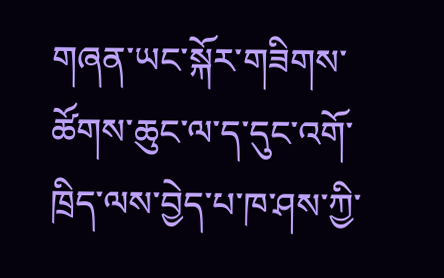གཞན་ཡང་སྐོར་གཟིགས་ཚོགས་ཆུང་ལ་ད་དུང་འགོ་ཁྲིད་ལས་བྱེད་པ་ཁ་ཤས་ཀྱི་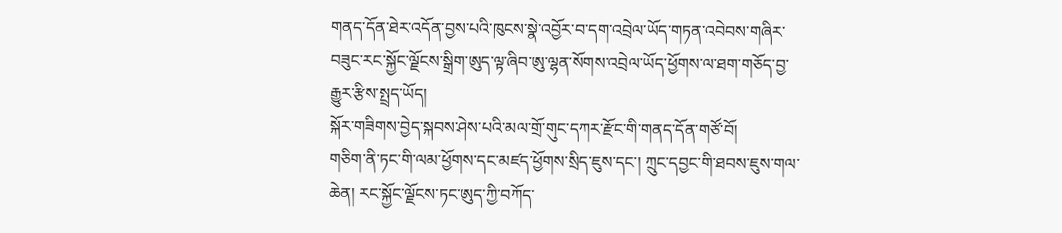གནད་དོན་ཐེར་འདོན་བྱས་པའི་ཁུངས་སྣེ་འབྱོར་བ་དག་འབྲེལ་ཡོད་གཏན་འབེབས་གཞིར་བཟུང་རང་སྐྱོང་ལྗོངས་སྒྲིག་ཨུད་ལྟ་ཞིབ་ཨུ་ལྷན་སོགས་འབྲེལ་ཡོད་ཕྱོགས་ལ་ཐག་གཅོད་བྱ་རྒྱུར་རྩིས་སྤྲད་ཡོད།
སྐོར་གཟིགས་བྱེད་སྐབས་ཤེས་པའི་མལ་གྲོ་གུང་དཀར་རྫོང་གི་གནད་དོན་གཙོ་བོ།
གཅིག་ནི་ཏང་གི་ལམ་ཕྱོགས་དང་མཛད་ཕྱོགས་སྲིད་ཇུས་དང་། ཀྲུང་དབྱང་གི་ཐབས་ཇུས་གལ་ཆེན། རང་སྐྱོང་ལྗོངས་ཏང་ཨུད་ཀྱི་བཀོད་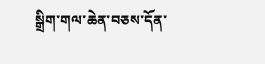སྒྲིག་གལ་ཆེན་བཅས་དོན་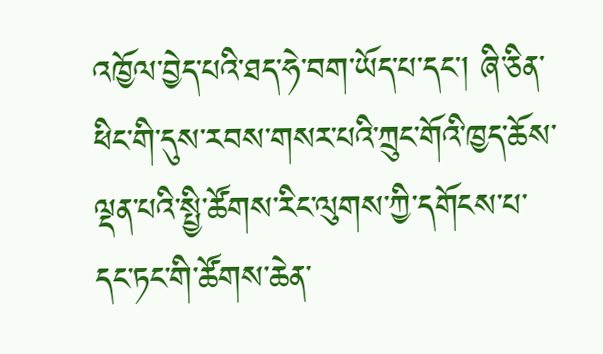འཁྱོལ་བྱེད་པའི་ཐད་ཧེ་བག་ཡོད་པ་དང་། ཞི་ཅིན་ཕིང་གི་དུས་རབས་གསར་པའི་ཀྲུང་གོའི་ཁྱད་ཆོས་ལྡན་པའི་སྤྱི་ཚོགས་རིང་ལུགས་ཀྱི་དགོངས་པ་དང་ཏང་གི་ཚོགས་ཆེན་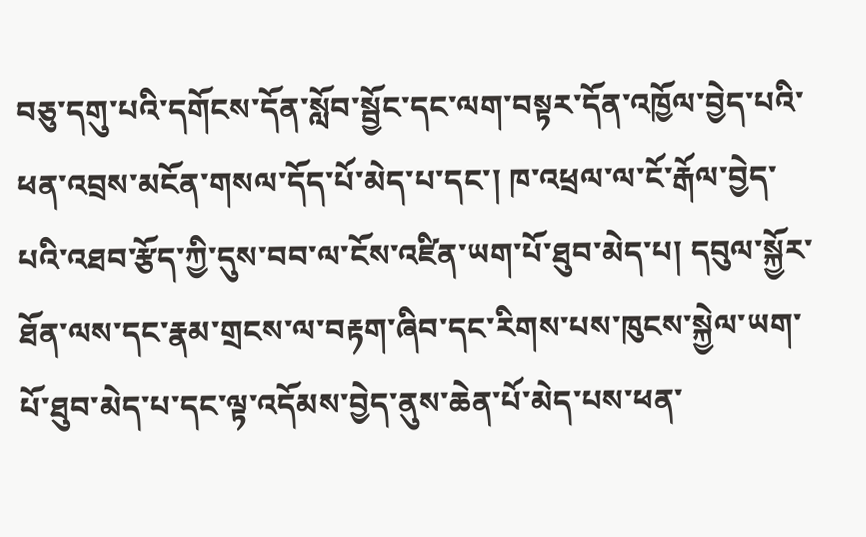བཅུ་དགུ་པའི་དགོངས་དོན་སློབ་སྦྱོང་དང་ལག་བསྟར་དོན་འཁྱོལ་བྱེད་པའི་ཕན་འབྲས་མངོན་གསལ་དོད་པོ་མེད་པ་དང་། ཁ་འཕྲལ་ལ་ངོ་རྒོལ་བྱེད་པའི་འཐབ་རྩོད་ཀྱི་དུས་བབ་ལ་ངོས་འཛིན་ཡག་པོ་ཐུབ་མེད་པ། དབུལ་སྐྱོར་ཐོན་ལས་དང་རྣམ་གྲངས་ལ་བརྟག་ཞིབ་དང་རིགས་པས་ཁུངས་སྐྱེལ་ཡག་པོ་ཐུབ་མེད་པ་དང་ལྟ་འདོམས་བྱེད་ནུས་ཆེན་པོ་མེད་པས་ཕན་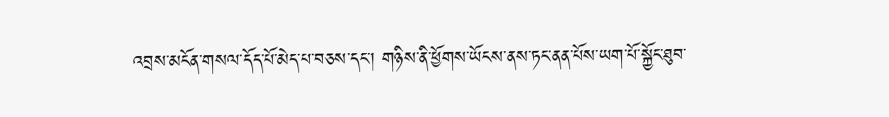འབྲས་མངོན་གསལ་དོད་པོ་མེད་པ་བཅས་དང་། གཉིས་ནི་ཕྱོགས་ཡོངས་ནས་ཏང་ནན་པོས་ཡག་པོ་སྐྱོང་ཐུབ་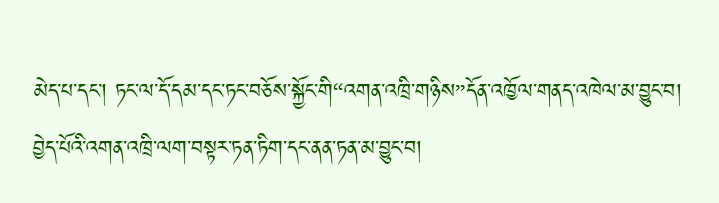མེད་པ་དང་། ཏང་ལ་དོ་དམ་དང་ཏང་བཅོས་སྐྱོང་གི“འགན་འཁྲི་གཉིས”དོན་འཁྱོལ་གནད་འཁེལ་མ་བྱུང་བ། བྱེད་པོའི་འགན་འཁྲི་ལག་བསྟར་ཏན་ཏིག་དང་ནན་ཏན་མ་བྱུང་བ།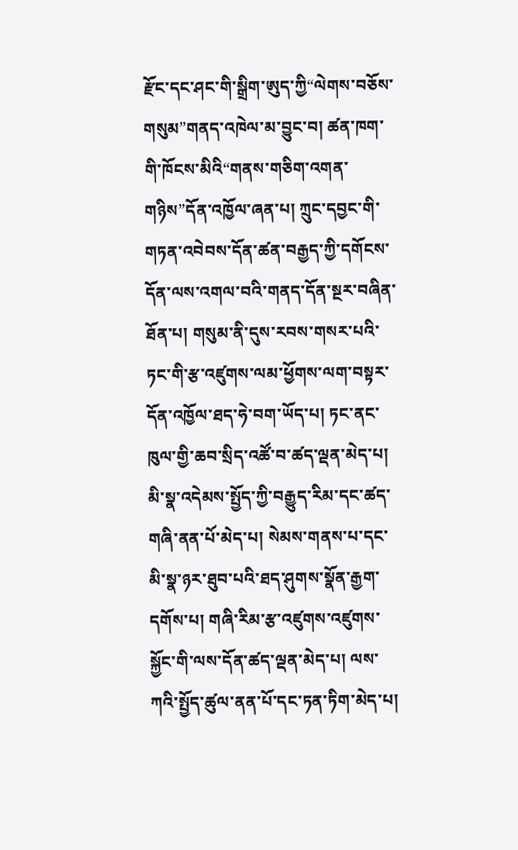རྫོང་དང་ཤང་གི་སྒྲིག་ཨུད་ཀྱི“ལེགས་བཅོས་གསུམ”གནད་འཁེལ་མ་བྱུང་བ། ཚན་ཁག་གི་ཁོངས་མིའི“གནས་གཅིག་འགན་གཉིས”དོན་འཁྱོལ་ཞན་པ། ཀྲུང་དབྱང་གི་གཏན་འབེབས་དོན་ཚན་བརྒྱད་ཀྱི་དགོངས་དོན་ལས་འགལ་བའི་གནད་དོན་སྔར་བཞིན་ཐོན་པ། གསུམ་ནི་དུས་རབས་གསར་པའི་ཏང་གི་རྩ་འཛུགས་ལམ་ཕྱོགས་ལག་བསྟར་དོན་འཁྱོལ་ཐད་ཧེ་བག་ཡོད་པ། ཏང་ནང་ཁུལ་གྱི་ཆབ་སྲིད་འཚོ་བ་ཚད་ལྡན་མེད་པ། མི་སྣ་འདེམས་སྤྱོད་ཀྱི་བརྒྱུད་རིམ་དང་ཚད་གཞི་ནན་པོ་མེད་པ། སེམས་གནས་པ་དང་མི་སྣ་ཉར་ཐུབ་པའི་ཐད་ཤུགས་སྣོན་རྒྱག་དགོས་པ། གཞི་རིམ་རྩ་འཛུགས་འཛུགས་སྐྱོང་གི་ལས་དོན་ཚད་ལྡན་མེད་པ། ལས་ཀའི་སྤྱོད་ཚུལ་ནན་པོ་དང་ཏན་ཏིག་མེད་པ།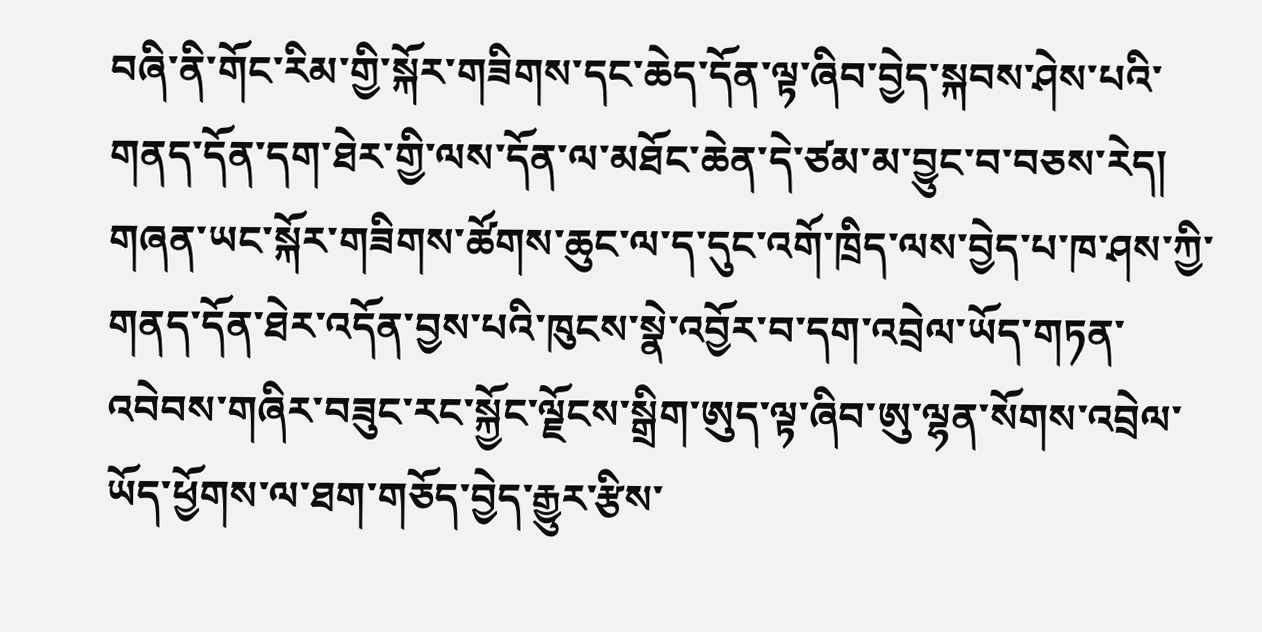བཞི་ནི་གོང་རིམ་གྱི་སྐོར་གཟིགས་དང་ཆེད་དོན་ལྟ་ཞིབ་བྱེད་སྐབས་ཤེས་པའི་གནད་དོན་དག་ཐེར་གྱི་ལས་དོན་ལ་མཐོང་ཆེན་དེ་ཙམ་མ་བྱུང་བ་བཅས་རེད། གཞན་ཡང་སྐོར་གཟིགས་ཚོགས་ཆུང་ལ་ད་དུང་འགོ་ཁྲིད་ལས་བྱེད་པ་ཁ་ཤས་ཀྱི་གནད་དོན་ཐེར་འདོན་བྱས་པའི་ཁུངས་སྣེ་འབྱོར་བ་དག་འབྲེལ་ཡོད་གཏན་འབེབས་གཞིར་བཟུང་རང་སྐྱོང་ལྗོངས་སྒྲིག་ཨུད་ལྟ་ཞིབ་ཨུ་ལྷན་སོགས་འབྲེལ་ཡོད་ཕྱོགས་ལ་ཐག་གཅོད་བྱེད་རྒྱུར་རྩིས་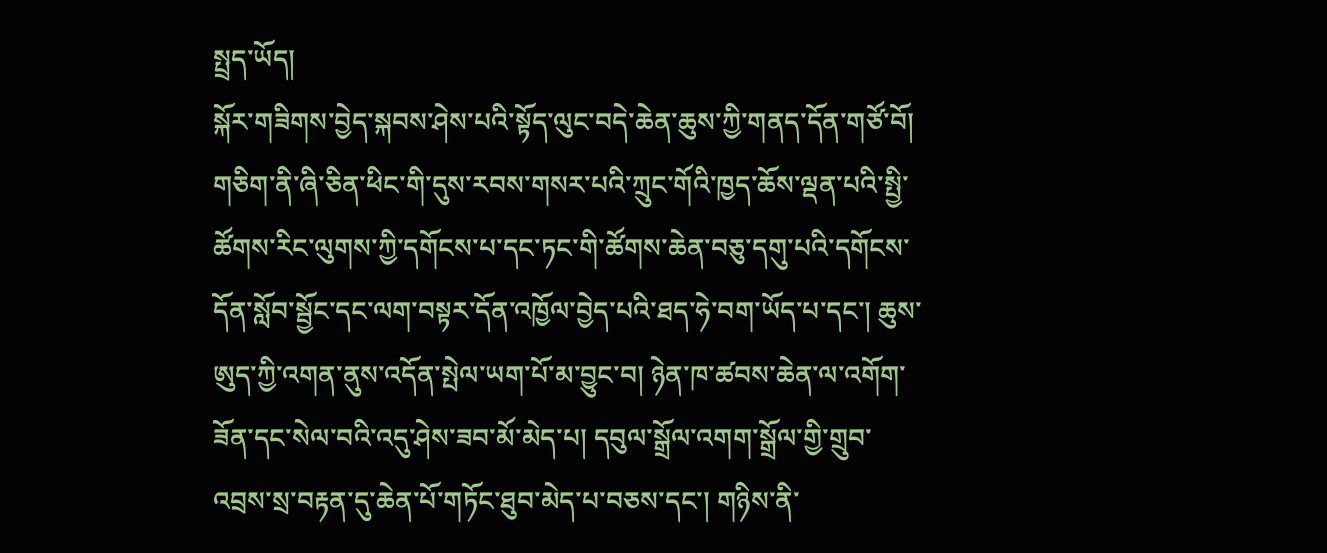སྤྲད་ཡོད།
སྐོར་གཟིགས་བྱེད་སྐབས་ཤེས་པའི་སྟོད་ལུང་བདེ་ཆེན་ཆུས་ཀྱི་གནད་དོན་གཙོ་བོ།
གཅིག་ནི་ཞི་ཅིན་ཕིང་གི་དུས་རབས་གསར་པའི་ཀྲུང་གོའི་ཁྱད་ཆོས་ལྡན་པའི་སྤྱི་ཚོགས་རིང་ལུགས་ཀྱི་དགོངས་པ་དང་ཏང་གི་ཚོགས་ཆེན་བཅུ་དགུ་པའི་དགོངས་དོན་སློབ་སྦྱོང་དང་ལག་བསྟར་དོན་འཁྱོལ་བྱེད་པའི་ཐད་ཧེ་བག་ཡོད་པ་དང་། ཆུས་ཨུད་ཀྱི་འགན་ནུས་འདོན་སྤེལ་ཡག་པོ་མ་བྱུང་བ། ཉེན་ཁ་ཚབས་ཆེན་ལ་འགོག་ཟོན་དང་སེལ་བའི་འདུ་ཤེས་ཟབ་མོ་མེད་པ། དབུལ་སྒྲོལ་འགག་སྒྲོལ་གྱི་གྲུབ་འབྲས་སྲ་བརྟན་དུ་ཆེན་པོ་གཏོང་ཐུབ་མེད་པ་བཅས་དང་། གཉིས་ནི་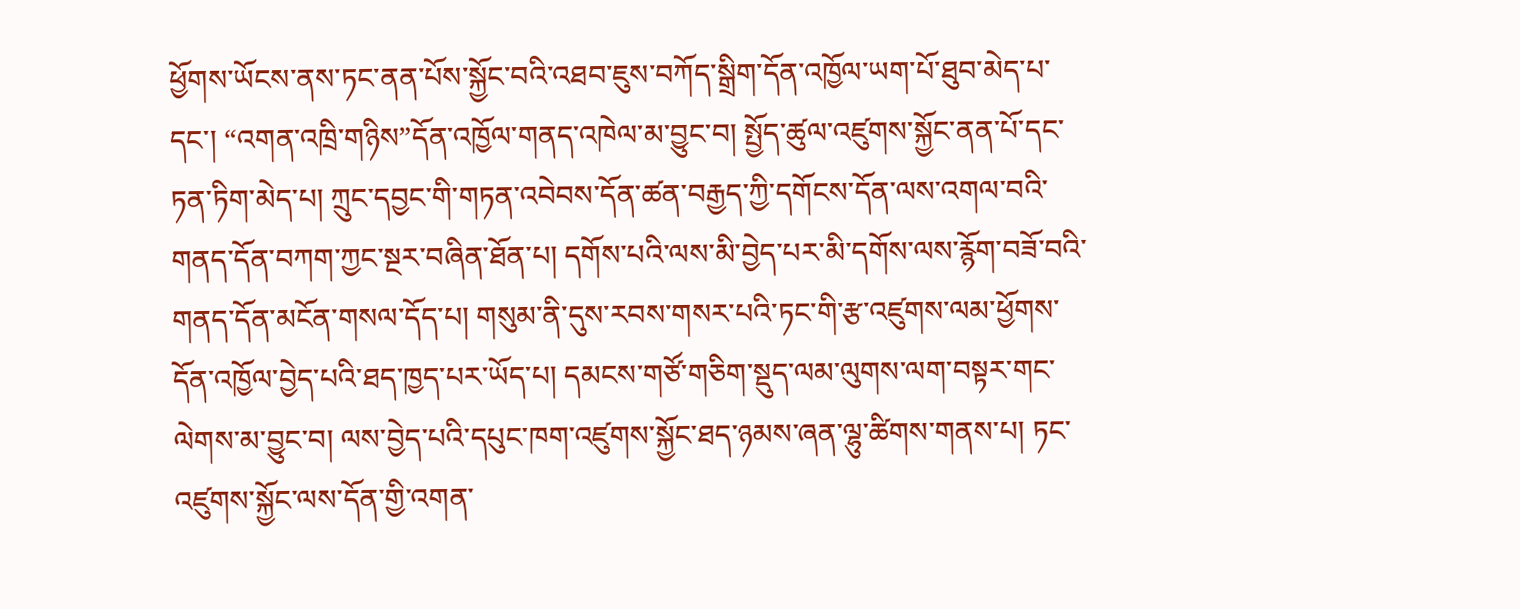ཕྱོགས་ཡོངས་ནས་ཏང་ནན་པོས་སྐྱོང་བའི་འཐབ་ཇུས་བཀོད་སྒྲིག་དོན་འཁྱོལ་ཡག་པོ་ཐུབ་མེད་པ་དང་། “འགན་འཁྲི་གཉིས”དོན་འཁྱོལ་གནད་འཁེལ་མ་བྱུང་བ། སྤྱོད་ཚུལ་འཛུགས་སྐྱོང་ནན་པོ་དང་ཏན་ཏིག་མེད་པ། ཀྲུང་དབྱང་གི་གཏན་འབེབས་དོན་ཚན་བརྒྱད་ཀྱི་དགོངས་དོན་ལས་འགལ་བའི་གནད་དོན་བཀག་ཀྱང་སྔར་བཞིན་ཐོན་པ། དགོས་པའི་ལས་མི་བྱེད་པར་མི་དགོས་ལས་རྙོག་བཟོ་བའི་གནད་དོན་མངོན་གསལ་དོད་པ། གསུམ་ནི་དུས་རབས་གསར་པའི་ཏང་གི་རྩ་འཛུགས་ལམ་ཕྱོགས་དོན་འཁྱོལ་བྱེད་པའི་ཐད་ཁྱད་པར་ཡོད་པ། དམངས་གཙོ་གཅིག་སྡུད་ལམ་ལུགས་ལག་བསྟར་གང་ལེགས་མ་བྱུང་བ། ལས་བྱེད་པའི་དཔུང་ཁག་འཛུགས་སྐྱོང་ཐད་ཉམས་ཞན་ལྷུ་ཚིགས་གནས་པ། ཏང་འཛུགས་སྐྱོང་ལས་དོན་གྱི་འགན་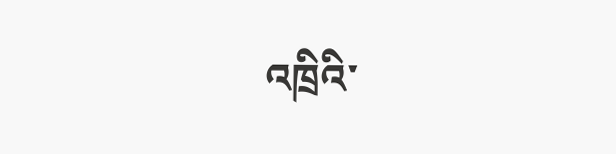འཁྲིའི་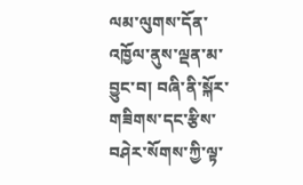ལམ་ལུགས་དོན་འཁྱོལ་ནུས་ལྡན་མ་བྱུང་བ། བཞི་ནི་སྐོར་གཟིགས་དང་རྩིས་བཤེར་སོགས་ཀྱི་ལྟ་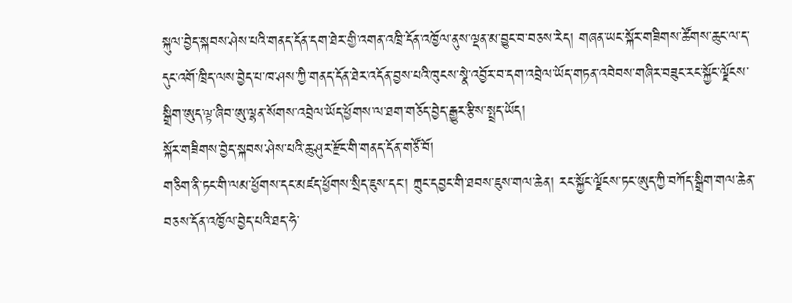སྐུལ་བྱེད་སྐབས་ཤེས་པའི་གནད་དོན་དག་ཐེར་གྱི་འགན་འཁྲི་དོན་འཁྱོལ་ནུས་ལྡན་མ་བྱུང་བ་བཅས་རེད། གཞན་ཡང་སྐོར་གཟིགས་ཚོགས་ཆུང་ལ་ད་དུང་འགོ་ཁྲིད་ལས་བྱེད་པ་ཁ་ཤས་ཀྱི་གནད་དོན་ཐེར་འདོན་བྱས་པའི་ཁུངས་སྣེ་འབྱོར་བ་དག་འབྲེལ་ཡོད་གཏན་འབེབས་གཞིར་བཟུང་རང་སྐྱོང་ལྗོངས་སྒྲིག་ཨུད་ལྟ་ཞིབ་ཨུ་ལྷན་སོགས་འབྲེལ་ཡོད་ཕྱོགས་ལ་ཐག་གཅོད་བྱེད་རྒྱུར་རྩིས་སྤྲད་ཡོད།
སྐོར་གཟིགས་བྱེད་སྐབས་ཤེས་པའི་ཆུ་ཤུར་རྫོང་གི་གནད་དོན་གཙོ་བོ།
གཅིག་ནི་ཏང་གི་ལམ་ཕྱོགས་དང་མཛད་ཕྱོགས་སྲིད་ཇུས་དང་། ཀྲུང་དབྱང་གི་ཐབས་ཇུས་གལ་ཆེན། རང་སྐྱོང་ལྗོངས་ཏང་ཨུད་ཀྱི་བཀོད་སྒྲིག་གལ་ཆེན་བཅས་དོན་འཁྱོལ་བྱེད་པའི་ཐད་ཧེ་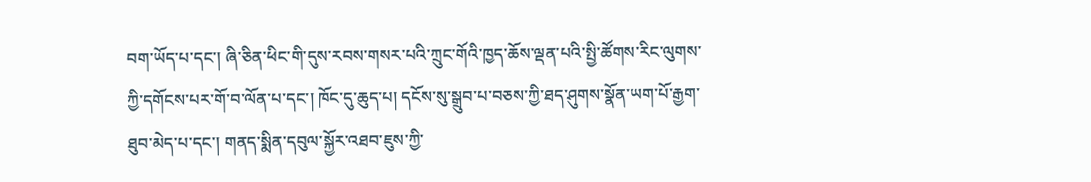བག་ཡོད་པ་དང་། ཞི་ཅིན་ཕིང་གི་དུས་རབས་གསར་པའི་ཀྲུང་གོའི་ཁྱད་ཆོས་ལྡན་པའི་སྤྱི་ཚོགས་རིང་ལུགས་ཀྱི་དགོངས་པར་གོ་བ་ལོན་པ་དང་། ཁོང་དུ་ཆུད་པ། དངོས་སུ་སྒྲུབ་པ་བཅས་ཀྱི་ཐད་ཤུགས་སྣོན་ཡག་པོ་རྒྱག་ཐུབ་མེད་པ་དང་། གནད་སྨིན་དབུལ་སྐྱོར་འཐབ་ཇུས་ཀྱི་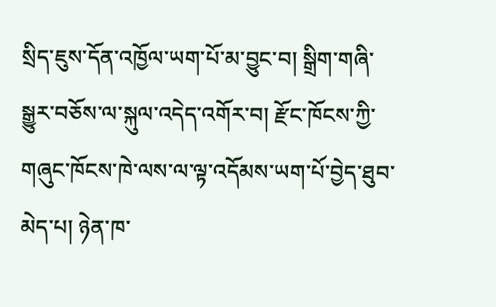སྲིད་ཇུས་དོན་འཁྱོལ་ཡག་པོ་མ་བྱུང་བ། སྒྲིག་གཞི་སྒྱུར་བཅོས་ལ་སྐུལ་འདེད་འགོར་བ། རྫོང་ཁོངས་ཀྱི་གཞུང་ཁོངས་ཁེ་ལས་ལ་ལྟ་འདོམས་ཡག་པོ་བྱེད་ཐུབ་མེད་པ། ཉེན་ཁ་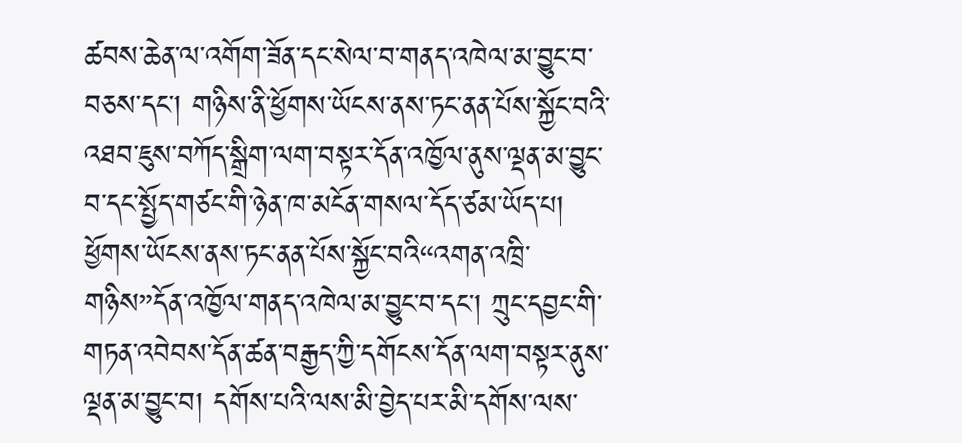ཚབས་ཆེན་ལ་འགོག་ཟོན་དང་སེལ་བ་གནད་འཁེལ་མ་བྱུང་བ་བཅས་དང་། གཉིས་ནི་ཕྱོགས་ཡོངས་ནས་ཏང་ནན་པོས་སྐྱོང་བའི་འཐབ་ཇུས་བཀོད་སྒྲིག་ལག་བསྟར་དོན་འཁྱོལ་ནུས་ལྡན་མ་བྱུང་བ་དང་སྤྱོད་གཙང་གི་ཉེན་ཁ་མངོན་གསལ་དོད་ཙམ་ཡོད་པ། ཕྱོགས་ཡོངས་ནས་ཏང་ནན་པོས་སྐྱོང་བའི“འགན་འཁྲི་གཉིས”དོན་འཁྱོལ་གནད་འཁེལ་མ་བྱུང་བ་དང་། ཀྲུང་དབྱང་གི་གཏན་འབེབས་དོན་ཚན་བརྒྱད་ཀྱི་དགོངས་དོན་ལག་བསྟར་ནུས་ལྡན་མ་བྱུང་བ། དགོས་པའི་ལས་མི་བྱེད་པར་མི་དགོས་ལས་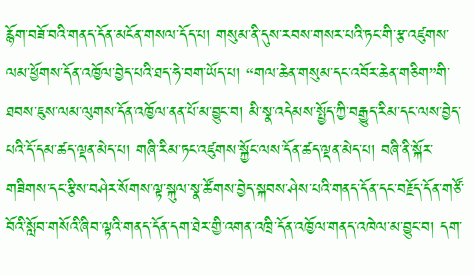རྙོག་བཟོ་བའི་གནད་དོན་མངོན་གསལ་དོད་པ། གསུམ་ནི་དུས་རབས་གསར་པའི་ཏང་གི་རྩ་འཛུགས་ལམ་ཕྱོགས་དོན་འཁྱོལ་བྱེད་པའི་ཐད་ཧེ་བག་ཡོད་པ། “གལ་ཆེན་གསུམ་དང་འབོར་ཆེན་གཅིག”གི་ཐབས་ཇུས་ལམ་ལུགས་དོན་འཁྱོལ་ནན་པོ་མ་བྱུང་བ། མི་སྣ་འདེམས་སྤྱོད་ཀྱི་བརྒྱུད་རིམ་དང་ལས་བྱེད་པའི་དོ་དམ་ཚད་ལྡན་མེད་པ། གཞི་རིམ་ཏང་འཛུགས་སྐྱོང་ལས་དོན་ཚད་ལྡན་མེད་པ། བཞི་ནི་སྐོར་གཟིགས་དང་རྩིས་བཤེར་སོགས་ལྟ་སྐུལ་སྣ་ཚོགས་བྱེད་སྐབས་ཤེས་པའི་གནད་དོན་དང་བརྗོད་དོན་གཙོ་བོའི་སློབ་གསོའི་ཞིབ་ལྟའི་གནད་དོན་དག་ཐེར་གྱི་འགན་འཁྲི་དོན་འཁྱོལ་གནད་འཁེལ་མ་བྱུང་བ། དག་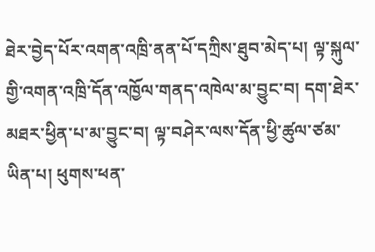ཐེར་བྱེད་པོར་འགན་འཁྲི་ནན་པོ་དཀྲིས་ཐུབ་མེད་པ། ལྟ་སྐུལ་གྱི་འགན་འཁྲི་དོན་འཁྱོལ་གནད་འཁེལ་མ་བྱུང་བ། དག་ཐེར་མཐར་ཕྱིན་པ་མ་བྱུང་བ། ལྟ་བཤེར་ལས་དོན་ཕྱི་ཚུལ་ཙམ་ཡིན་པ། ཕུགས་ཕན་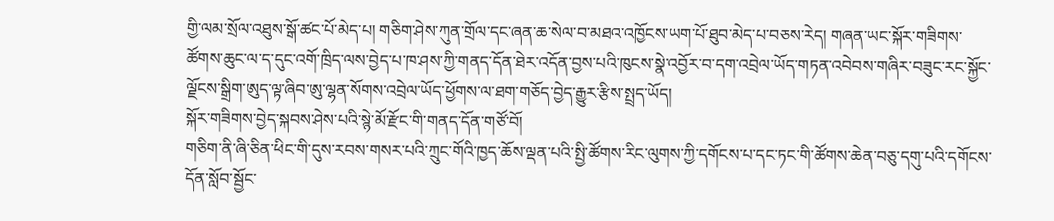གྱི་ལམ་སྲོལ་འཐུས་སྒོ་ཚང་པོ་མེད་པ། གཅིག་ཤེས་ཀུན་གྲོལ་དང་ཞན་ཆ་སེལ་བ་མཐའ་འཁྱོངས་ཡག་པོ་ཐུབ་མེད་པ་བཅས་རེད། གཞན་ཡང་སྐོར་གཟིགས་ཚོགས་ཆུང་ལ་ད་དུང་འགོ་ཁྲིད་ལས་བྱེད་པ་ཁ་ཤས་ཀྱི་གནད་དོན་ཐེར་འདོན་བྱས་པའི་ཁུངས་སྣེ་འབྱོར་བ་དག་འབྲེལ་ཡོད་གཏན་འབེབས་གཞིར་བཟུང་རང་སྐྱོང་ལྗོངས་སྒྲིག་ཨུད་ལྟ་ཞིབ་ཨུ་ལྷན་སོགས་འབྲེལ་ཡོད་ཕྱོགས་ལ་ཐག་གཅོད་བྱེད་རྒྱུར་རྩིས་སྤྲད་ཡོད།
སྐོར་གཟིགས་བྱེད་སྐབས་ཤེས་པའི་སྙེ་མོ་རྫོང་གི་གནད་དོན་གཙོ་བོ།
གཅིག་ནི་ཞི་ཅིན་ཕིང་གི་དུས་རབས་གསར་པའི་ཀྲུང་གོའི་ཁྱད་ཆོས་ལྡན་པའི་སྤྱི་ཚོགས་རིང་ལུགས་ཀྱི་དགོངས་པ་དང་ཏང་གི་ཚོགས་ཆེན་བཅུ་དགུ་པའི་དགོངས་དོན་སློབ་སྦྱོང་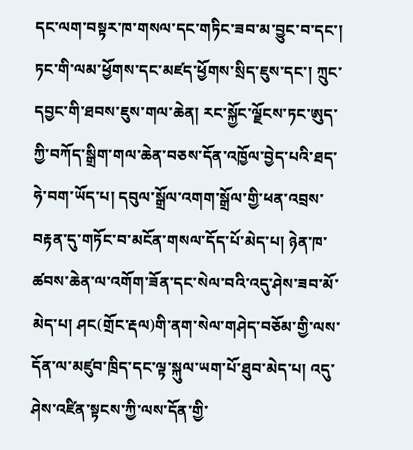དང་ལག་བསྟར་ཁ་གསལ་དང་གཏིང་ཟབ་མ་བྱུང་བ་དང་། ཏང་གི་ལམ་ཕྱོགས་དང་མཛད་ཕྱོགས་སྲིད་ཇུས་དང་། ཀྲུང་དབྱང་གི་ཐབས་ཇུས་གལ་ཆེན། རང་སྐྱོང་ལྗོངས་ཏང་ཨུད་ཀྱི་བཀོད་སྒྲིག་གལ་ཆེན་བཅས་དོན་འཁྱོལ་བྱེད་པའི་ཐད་ཧེ་བག་ཡོད་པ། དབུལ་སྒྲོལ་འགག་སྒྲོལ་གྱི་ཕན་འབྲས་བརྟན་དུ་གཏོང་བ་མངོན་གསལ་དོད་པོ་མེད་པ། ཉེན་ཁ་ཚབས་ཆེན་ལ་འགོག་ཟོན་དང་སེལ་བའི་འདུ་ཤེས་ཟབ་མོ་མེད་པ། ཤང(གྲོང་རྡལ)གི་ནག་སེལ་གཤེད་བཅོམ་གྱི་ལས་དོན་ལ་མཛུབ་ཁྲིད་དང་ལྟ་སྐུལ་ཡག་པོ་ཐུབ་མེད་པ། འདུ་ཤེས་འཛིན་སྟངས་ཀྱི་ལས་དོན་གྱི་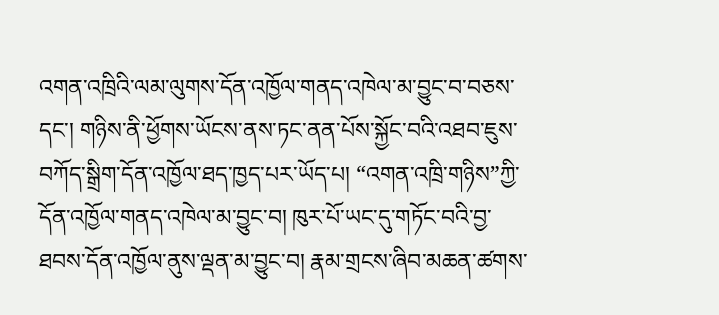འགན་འཁྲིའི་ལམ་ལུགས་དོན་འཁྱོལ་གནད་འཁེལ་མ་བྱུང་བ་བཅས་དང་། གཉིས་ནི་ཕྱོགས་ཡོངས་ནས་ཏང་ནན་པོས་སྐྱོང་བའི་འཐབ་ཇུས་བཀོད་སྒྲིག་དོན་འཁྱོལ་ཐད་ཁྱད་པར་ཡོད་པ། “འགན་འཁྲི་གཉིས”ཀྱི་དོན་འཁྱོལ་གནད་འཁེལ་མ་བྱུང་བ། ཁུར་པོ་ཡང་དུ་གཏོང་བའི་བྱ་ཐབས་དོན་འཁྱོལ་ནུས་ལྡན་མ་བྱུང་བ། རྣམ་གྲངས་ཞིབ་མཆན་ཚགས་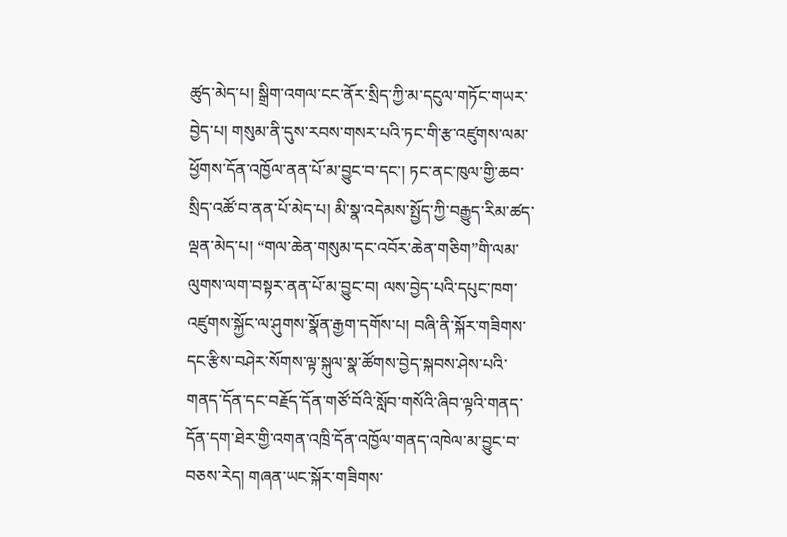ཚུད་མེད་པ། སྒྲིག་འགལ་ངང་ནོར་སྲིད་ཀྱི་མ་དངུལ་གཏོང་གཡར་བྱེད་པ། གསུམ་ནི་དུས་རབས་གསར་པའི་ཏང་གི་རྩ་འཛུགས་ལམ་ཕྱོགས་དོན་འཁྱོལ་ནན་པོ་མ་བྱུང་བ་དང་། ཏང་ནང་ཁུལ་གྱི་ཆབ་སྲིད་འཚོ་བ་ནན་པོ་མེད་པ། མི་སྣ་འདེམས་སྤྱོད་ཀྱི་བརྒྱུད་རིམ་ཚད་ལྡན་མེད་པ། “གལ་ཆེན་གསུམ་དང་འབོར་ཆེན་གཅིག”གི་ལམ་ལུགས་ལག་བསྟར་ནན་པོ་མ་བྱུང་བ། ལས་བྱེད་པའི་དཔུང་ཁག་འཛུགས་སྐྱོང་ལ་ཤུགས་སྣོན་རྒྱག་དགོས་པ། བཞི་ནི་སྐོར་གཟིགས་དང་རྩིས་བཤེར་སོགས་ལྟ་སྐུལ་སྣ་ཚོགས་བྱེད་སྐབས་ཤེས་པའི་གནད་དོན་དང་བརྗོད་དོན་གཙོ་བོའི་སློབ་གསོའི་ཞིབ་ལྟའི་གནད་དོན་དག་ཐེར་གྱི་འགན་འཁྲི་དོན་འཁྱོལ་གནད་འཁེལ་མ་བྱུང་བ་བཅས་རེད། གཞན་ཡང་སྐོར་གཟིགས་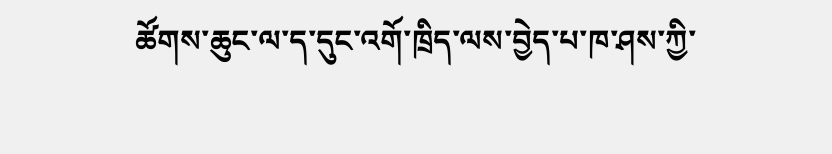ཚོགས་ཆུང་ལ་ད་དུང་འགོ་ཁྲིད་ལས་བྱེད་པ་ཁ་ཤས་ཀྱི་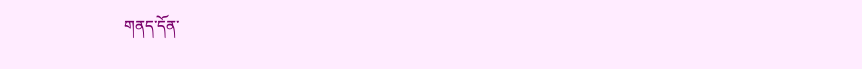གནད་དོན་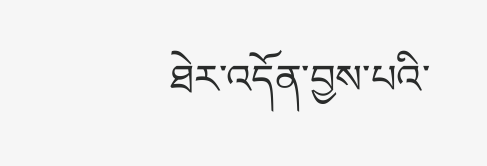ཐེར་འདོན་བྱས་པའི་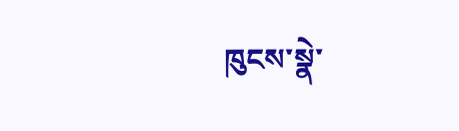ཁུངས་སྣེ་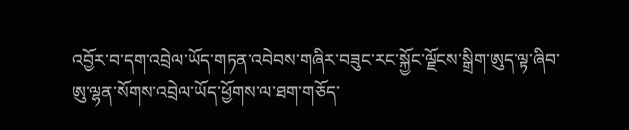འབྱོར་བ་དག་འབྲེལ་ཡོད་གཏན་འབེབས་གཞིར་བཟུང་རང་སྐྱོང་ལྗོངས་སྒྲིག་ཨུད་ལྟ་ཞིབ་ཨུ་ལྷན་སོགས་འབྲེལ་ཡོད་ཕྱོགས་ལ་ཐག་གཅོད་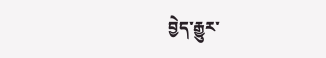བྱེད་རྒྱུར་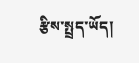རྩིས་སྤྲད་ཡོད།